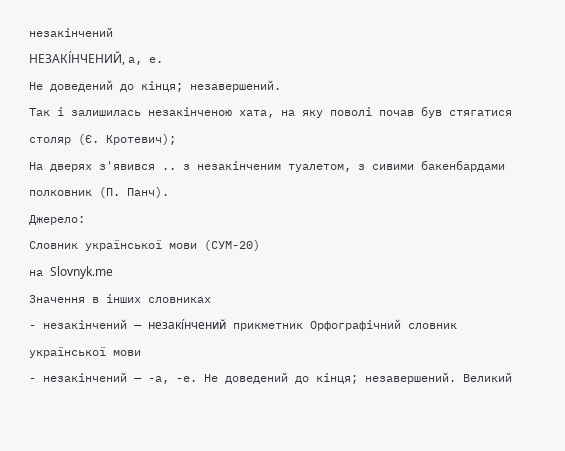незакінчений
НЕЗАКІ́НЧЕНИЙ, а, е.
Не доведений до кінця; незавершений.
Так і залишилась незакінченою хата, на яку поволі почав був стягатися столяр (Є. Кротевич);
На дверях з'явився .. з незакінченим туалетом, з сивими бакенбардами полковник (П. Панч).
Джерело:
Словник української мови (СУМ-20)
на Slovnyk.me
Значення в інших словниках
- незакінчений — незакі́нчений прикметник Орфографічний словник української мови
- незакінчений — -а, -е. Не доведений до кінця; незавершений. Великий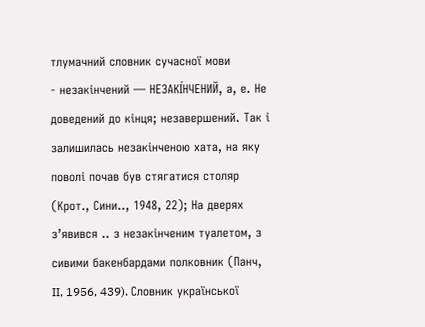тлумачний словник сучасної мови
- незакінчений — НЕЗАКІ́НЧЕНИЙ, а, е. Не доведений до кінця; незавершений. Так і залишилась незакінченою хата, на яку поволі почав був стягатися столяр (Крот., Сини.., 1948, 22); На дверях з’явився .. з незакінченим туалетом, з сивими бакенбардами полковник (Панч, II, 1956, 439). Словник української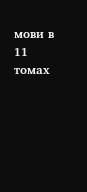мови в 11 томах